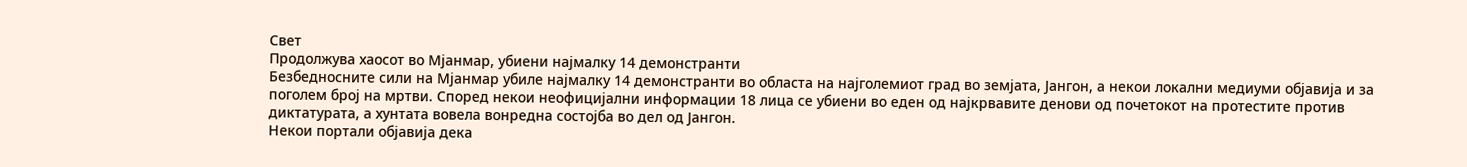Свет
Продолжува хаосот во Мјанмар, убиени најмалку 14 демонстранти
Безбедносните сили на Мјанмар убиле најмалку 14 демонстранти во областа на најголемиот град во земјата, Јангон, а некои локални медиуми објавија и за поголем број на мртви. Според некои неофицијални информации 18 лица се убиени во еден од најкрвавите денови од почетокот на протестите против диктатурата, а хунтата вовела вонредна состојба во дел од Јангон.
Некои портали објавија дека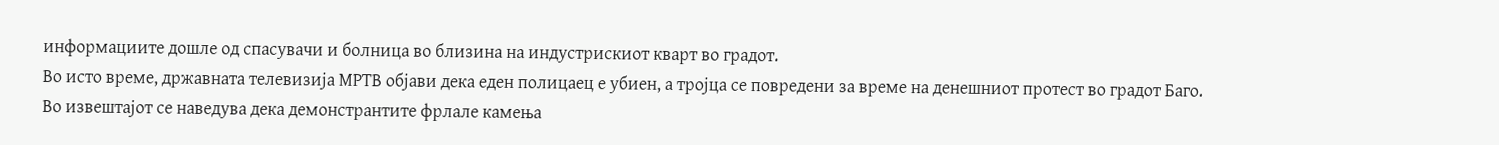информациите дошле од спасувачи и болница во близина на индустрискиот кварт во градот.
Во исто време, државната телевизија МРТВ објави дека еден полицаец е убиен, а тројца се повредени за време на денешниот протест во градот Багo.
Во извештајот се наведува дека демонстрантите фрлале камења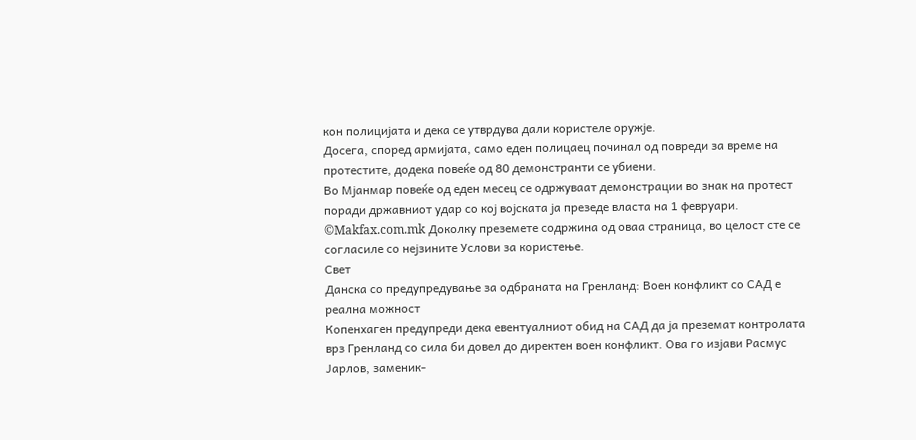кон полицијата и дека се утврдува дали користеле оружје.
Досега, според армијата, само еден полицаец починал од повреди за време на протестите, додека повеќе од 80 демонстранти се убиени.
Во Мјанмар повеќе од еден месец се одржуваат демонстрации во знак на протест поради државниот удар со кој војската ја презеде власта на 1 февруари.
©Makfax.com.mk Доколку преземете содржина од оваа страница, во целост сте се согласиле со нејзините Услови за користење.
Свет
Данска со предупредување за одбраната на Гренланд: Воен конфликт со САД е реална можност
Копенхаген предупреди дека евентуалниот обид на САД да ја преземат контролата врз Гренланд со сила би довел до директен воен конфликт. Ова го изјави Расмус Јарлов, заменик-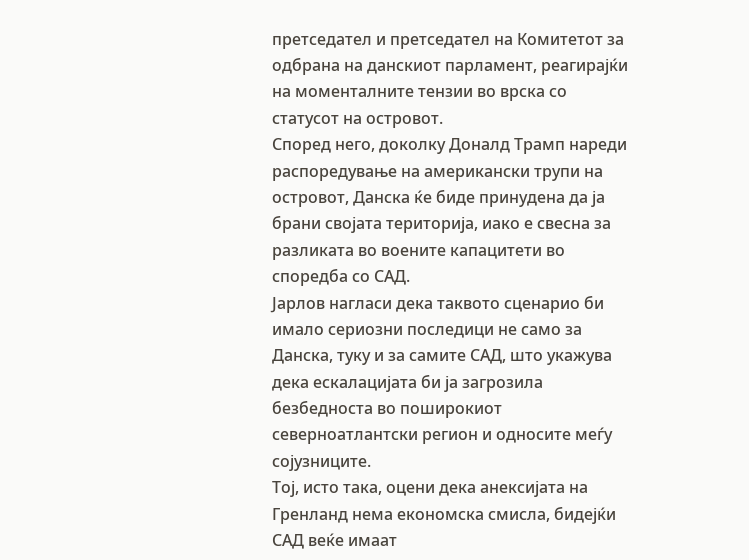претседател и претседател на Комитетот за одбрана на данскиот парламент, реагирајќи на моменталните тензии во врска со статусот на островот.
Според него, доколку Доналд Трамп нареди распоредување на американски трупи на островот, Данска ќе биде принудена да ја брани својата територија, иако е свесна за разликата во воените капацитети во споредба со САД.
Јарлов нагласи дека таквото сценарио би имало сериозни последици не само за Данска, туку и за самите САД, што укажува дека ескалацијата би ја загрозила безбедноста во поширокиот северноатлантски регион и односите меѓу сојузниците.
Тој, исто така, оцени дека анексијата на Гренланд нема економска смисла, бидејќи САД веќе имаат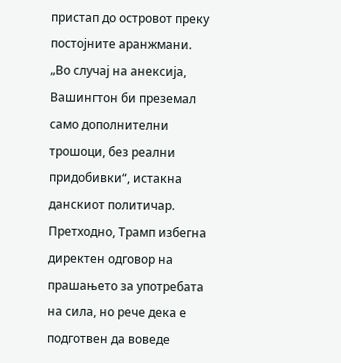пристап до островот преку постојните аранжмани.
„Во случај на анексија, Вашингтон би преземал само дополнителни трошоци, без реални придобивки“, истакна данскиот политичар.
Претходно, Трамп избегна директен одговор на прашањето за употребата на сила, но рече дека е подготвен да воведе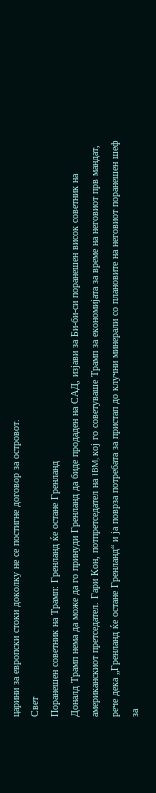царини за европски стоки доколку не се постигне договор за островот.
Свет
Поранешен советник на Трамп: Гренланд ќе остане Гренланд
Доналд Трамп нема да може да го принуди Гренланд да биде продаден на САД, изјави за Би-би-си поранешен висок советник на американскиот претседател. Гари Кон, потпретседател на IBM, кој го советуваше Трамп за економијата за време на неговиот прв мандат, рече дека „Гренланд ќе остане Гренланд“ и ја поврза потребата за пристап до клучни минерали со плановите на неговиот поранешен шеф за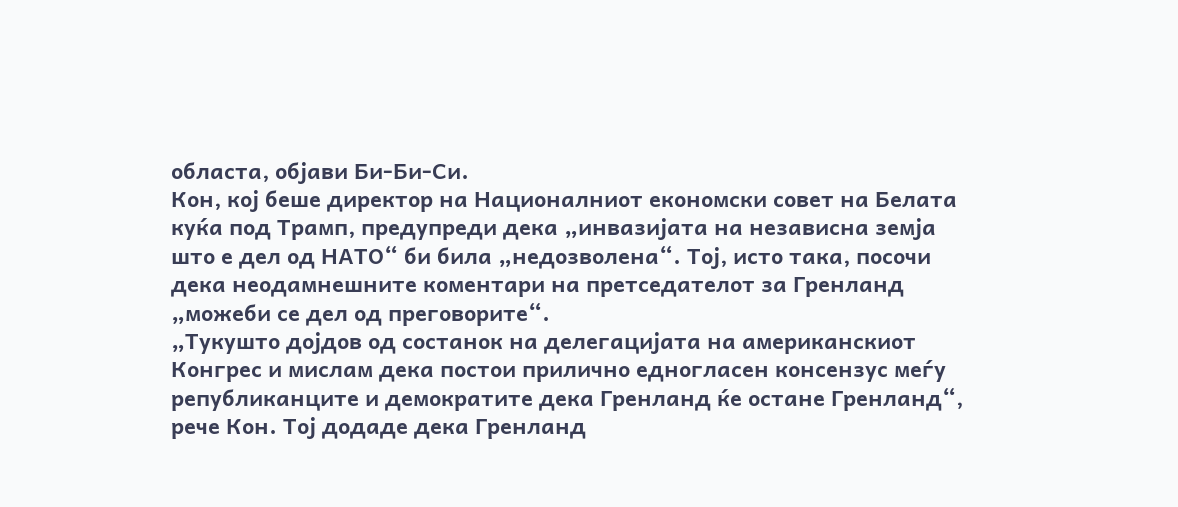областа, објави Би-Би-Си.
Кон, кој беше директор на Националниот економски совет на Белата куќа под Трамп, предупреди дека „инвазијата на независна земја што е дел од НАТО“ би била „недозволена“. Тој, исто така, посочи дека неодамнешните коментари на претседателот за Гренланд „можеби се дел од преговорите“.
„Тукушто дојдов од состанок на делегацијата на американскиот Конгрес и мислам дека постои прилично едногласен консензус меѓу републиканците и демократите дека Гренланд ќе остане Гренланд“, рече Кон. Тој додаде дека Гренланд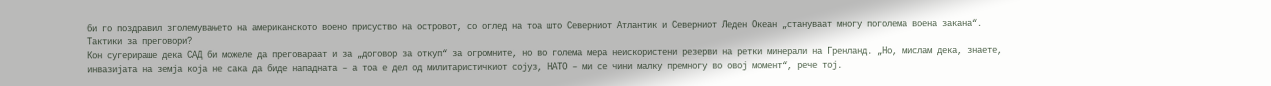би го поздравил зголемувањето на американското воено присуство на островот, со оглед на тоа што Северниот Атлантик и Северниот Леден Океан „стануваат многу поголема воена закана“.
Тактики за преговори?
Кон сугерираше дека САД би можеле да преговараат и за „договор за откуп“ за огромните, но во голема мера неискористени резерви на ретки минерали на Гренланд. „Но, мислам дека, знаете, инвазијата на земја која не сака да биде нападната – а тоа е дел од милитаристичкиот сојуз, НАТО – ми се чини малку премногу во овој момент“, рече тој.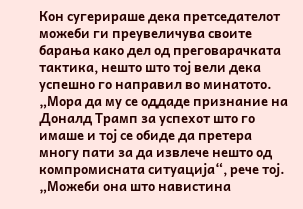Кон сугерираше дека претседателот можеби ги преувеличува своите барања како дел од преговарачката тактика, нешто што тој вели дека успешно го направил во минатото. „Мора да му се оддаде признание на Доналд Трамп за успехот што го имаше и тој се обиде да претера многу пати за да извлече нешто од компромисната ситуација“, рече тој. „Можеби она што навистина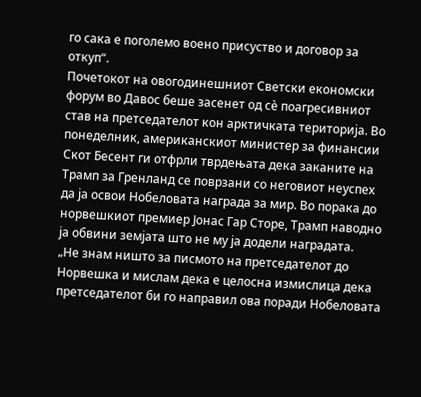го сака е поголемо воено присуство и договор за откуп“.
Почетокот на овогодинешниот Светски економски форум во Давос беше засенет од сè поагресивниот став на претседателот кон арктичката територија. Во понеделник, американскиот министер за финансии Скот Бесент ги отфрли тврдењата дека заканите на Трамп за Гренланд се поврзани со неговиот неуспех да ја освои Нобеловата награда за мир. Во порака до норвешкиот премиер Јонас Гар Сторе, Трамп наводно ја обвини земјата што не му ја додели наградата.
„Не знам ништо за писмото на претседателот до Норвешка и мислам дека е целосна измислица дека претседателот би го направил ова поради Нобеловата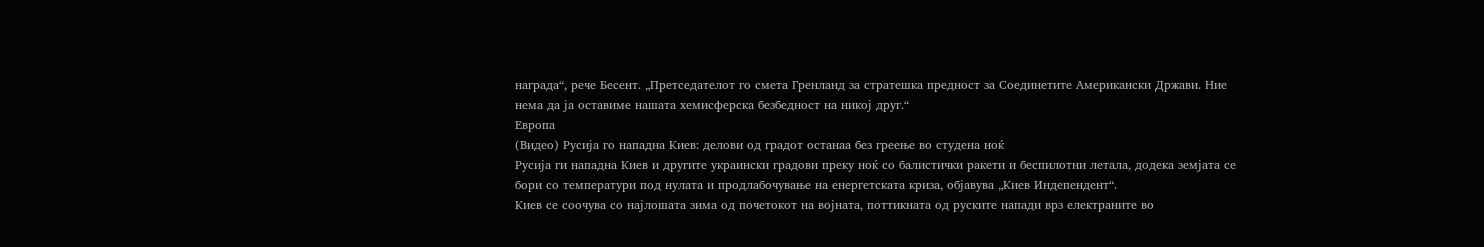награда“, рече Бесент. „Претседателот го смета Гренланд за стратешка предност за Соединетите Американски Држави. Ние нема да ја оставиме нашата хемисферска безбедност на никој друг.“
Европа
(Видео) Русија го нападна Киев: делови од градот останаа без греење во студена ноќ
Русија ги нападна Киев и другите украински градови преку ноќ со балистички ракети и беспилотни летала, додека земјата се бори со температури под нулата и продлабочување на енергетската криза, објавува „Киев Индепендент“.
Киев се соочува со најлошата зима од почетокот на војната, поттикната од руските напади врз електраните во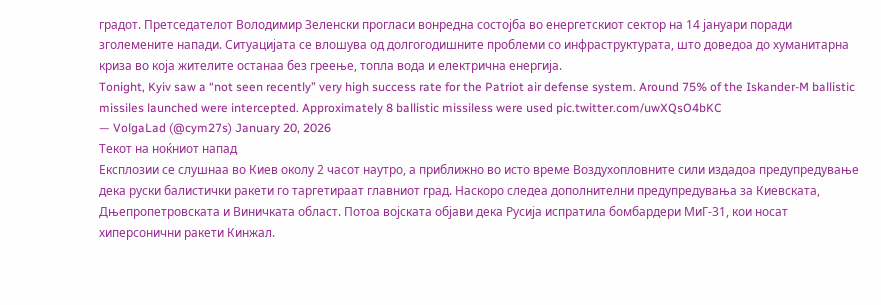градот. Претседателот Володимир Зеленски прогласи вонредна состојба во енергетскиот сектор на 14 јануари поради зголемените напади. Ситуацијата се влошува од долгогодишните проблеми со инфраструктурата, што доведоа до хуманитарна криза во која жителите останаа без греење, топла вода и електрична енергија.
Tonight, Kyiv saw a “not seen recently” very high success rate for the Patriot air defense system. Around 75% of the Iskander-M ballistic missiles launched were intercepted. Approximately 8 ballistic missiless were used pic.twitter.com/uwXQsO4bKC
— VolgaLad (@cym27s) January 20, 2026
Текот на ноќниот напад
Експлозии се слушнаа во Киев околу 2 часот наутро, а приближно во исто време Воздухопловните сили издадоа предупредување дека руски балистички ракети го таргетираат главниот град. Наскоро следеа дополнителни предупредувања за Киевската, Дњепропетровската и Виничката област. Потоа војската објави дека Русија испратила бомбардери МиГ-31, кои носат хиперсонични ракети Кинжал.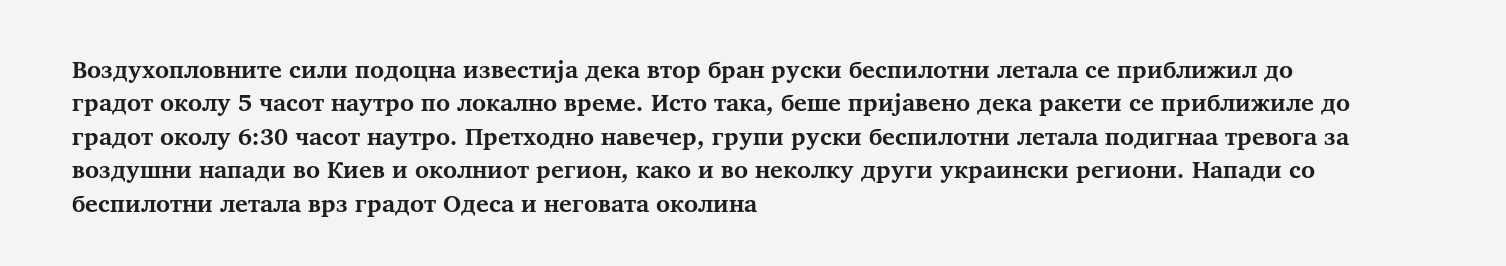Воздухопловните сили подоцна известија дека втор бран руски беспилотни летала се приближил до градот околу 5 часот наутро по локално време. Исто така, беше пријавено дека ракети се приближиле до градот околу 6:30 часот наутро. Претходно навечер, групи руски беспилотни летала подигнаа тревога за воздушни напади во Киев и околниот регион, како и во неколку други украински региони. Напади со беспилотни летала врз градот Одеса и неговата околина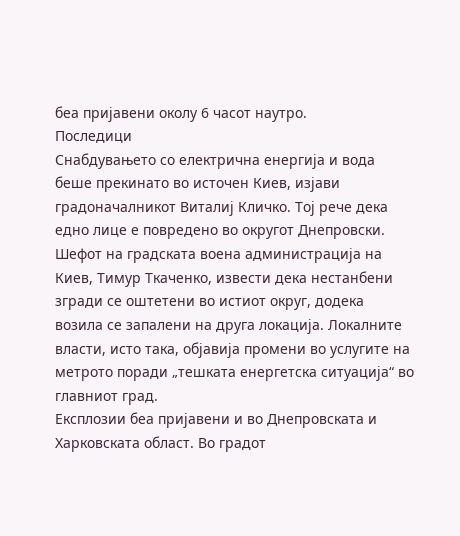беа пријавени околу 6 часот наутро.
Последици
Снабдувањето со електрична енергија и вода беше прекинато во источен Киев, изјави градоначалникот Виталиј Кличко. Тој рече дека едно лице е повредено во округот Днепровски. Шефот на градската воена администрација на Киев, Тимур Ткаченко, извести дека нестанбени згради се оштетени во истиот округ, додека возила се запалени на друга локација. Локалните власти, исто така, објавија промени во услугите на метрото поради „тешката енергетска ситуација“ во главниот град.
Експлозии беа пријавени и во Днепровската и Харковската област. Во градот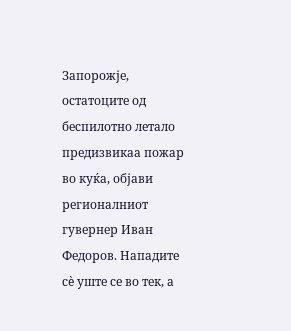Запорожје, остатоците од беспилотно летало предизвикаа пожар во куќа, објави регионалниот гувернер Иван Федоров. Нападите сè уште се во тек, а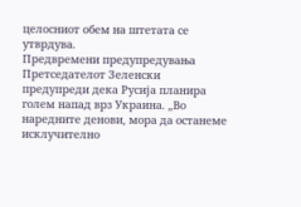целосниот обем на штетата се утврдува.
Предвремени предупредувања
Претседателот Зеленски предупреди дека Русија планира голем напад врз Украина. „Во наредните денови, мора да останеме исклучително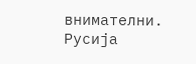внимателни. Русија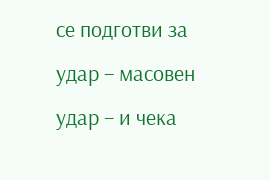се подготви за удар – масовен удар – и чека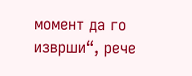момент да го изврши“, рече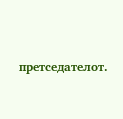претседателот.